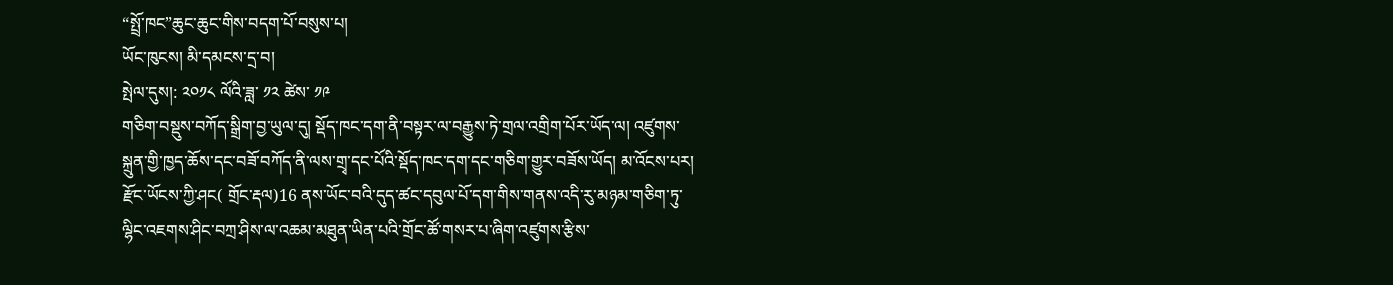“སྤྲོ་ཁང”ཆུང་ཆུང་གིས་བདག་པོ་བསུས་པ།
ཡོང་ཁུངས། མི་དམངས་དྲ་བ།
སྤེལ་དུས།: ༢༠༡༨ ལོའི་ཟླ་ ༡༢ ཚེས་ ༡༩
གཅིག་བསྡུས་བཀོད་སྒྲིག་བྱ་ཡུལ་དུ། སྡོད་ཁང་དག་ནི་བསྟར་ལ་བརྒྱུས་ཏེ་གྲལ་འགྲིག་པོར་ཡོད་ལ། འཛུགས་སྐྲུན་གྱི་ཁྱད་ཆོས་དང་བཟོ་བཀོད་ནི་ལས་གྲྭ་དང་པོའི་སྡོད་ཁང་དག་དང་གཅིག་གྱུར་བཟོས་ཡོད། མ་འོངས་པར། རྫོང་ཡོངས་ཀྱི་ཤང( གྲོང་རྡལ)16 ནས་ཡོང་བའི་དུད་ཚང་དབུལ་པོ་དག་གིས་གནས་འདི་རུ་མཉམ་གཅིག་ཏུ་ལྷིང་འཇགས་ཤིང་བཀྲ་ཤིས་ལ་འཆམ་མཐུན་ཡིན་པའི་གྲོང་ཚོ་གསར་པ་ཞིག་འཛུགས་རྩིས་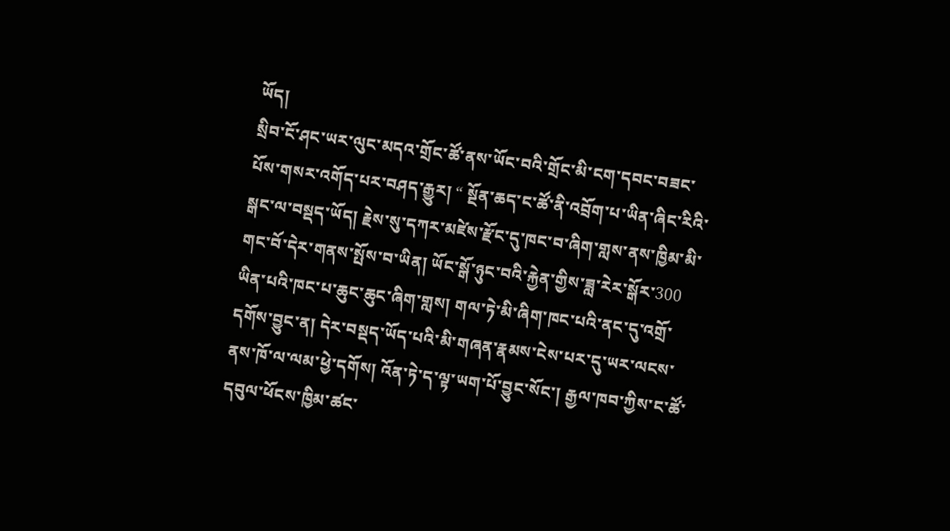ཡོད།
སྲིབ་ངོ་ཤང་ཡར་ལུང་མདའ་གྲོང་ཚོ་ནས་ཡོང་བའི་གྲོང་མི་ངག་དབང་བཟང་པོས་གསར་འགོད་པར་བཤད་རྒྱུར། “ སྔོན་ཆད་ང་ཚོ་ནི་འབྲོག་པ་ཡིན་ཞིང་རིའི་སྒང་ལ་བསྡད་ཡོད། རྗེས་སུ་དཀར་མཛེས་རྫོང་དུ་ཁང་བ་ཞིག་གླས་ནས་ཁྱིམ་མི་གང་བོ་དེར་གནས་སྤོས་བ་ཡིན། ཡོང་སྒོ་ཉུང་བའི་རྐྱེན་གྱིས་ཟླ་རེར་སྒོར་300 ཡིན་པའི་ཁང་པ་ཆུང་ཆུང་ཞིག་གླས། གལ་ཏེ་མི་ཞིག་ཁང་པའི་ནང་དུ་འགྲོ་དགོས་བྱུང་ན། དེར་བསྡད་ཡོད་པའི་མི་གཞན་རྣམས་ངེས་པར་དུ་ཡར་ལངས་ནས་ཁོ་ལ་ལམ་ཕྱེ་དགོས། འོན་ཏེ་ད་ལྟ་ཡག་པོ་བྱུང་སོང་། རྒྱལ་ཁབ་ཀྱིས་ང་ཚོ་དབུལ་ཕོངས་ཁྱིམ་ཚང་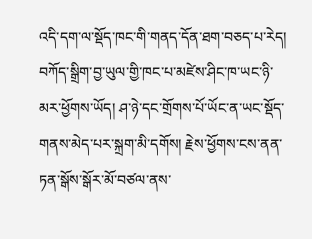འདི་དག་ལ་སྡོད་ཁང་གི་གནད་དོན་ཐག་བཅད་པ་རེད། བཀོད་སྒྲིག་བྱ་ཡུལ་གྱི་ཁང་པ་མཛེས་ཤིང་ཁ་ཡང་ཉི་མར་ཕྱོགས་ཡོད། ཤ་ཉེ་དང་གྲོགས་པོ་ཡོང་ན་ཡང་སྡོད་གནས་མེད་པར་སྐྲག་མི་དགོས། རྗེས་ཕྱོགས་ངས་ནན་ཏན་སྒོས་སྒོར་མོ་བཙལ་ནས་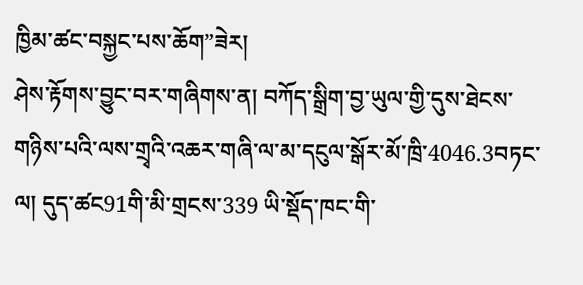ཁྱིམ་ཚང་བསྐྱང་པས་ཆོག”ཟེར།
ཤེས་རྟོགས་བྱུང་བར་གཞིགས་ན། བཀོད་སྒྲིག་བྱ་ཡུལ་གྱི་དུས་ཐེངས་གཉིས་པའི་ལས་གྲྭའི་འཆར་གཞི་ལ་མ་དངུལ་སྒོར་མོ་ཁྲི་4046.3བཏང་ལ། དུད་ཚང91གི་མི་གྲངས་339 ཡི་སྡོད་ཁང་གི་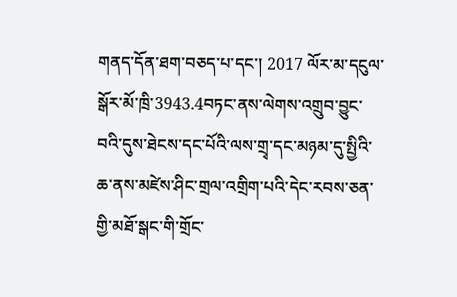གནད་དོན་ཐག་བཅད་པ་དང་། 2017 ལོར་མ་དངུལ་སྒོར་མོ་ཁྲི་3943.4བཏང་ནས་ལེགས་འགྲུབ་བྱུང་བའི་དུས་ཐེངས་དང་པོའི་ལས་གྲྭ་དང་མཉམ་དུ་སྤྱིའི་ཆ་ནས་མཛེས་ཤིང་གྲལ་འགྲིག་པའི་དེང་རབས་ཅན་གྱི་མཐོ་སྒང་གི་གྲོང་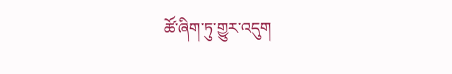ཚོ་ཞིག་ཏུ་གྱུར་འདུག